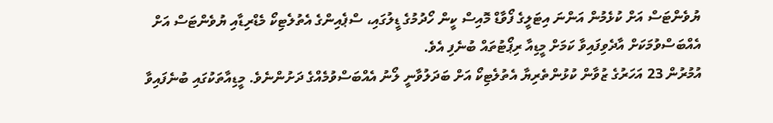ޔުވެންޓަސް އަށް ކުޅެމުން އަންނަ އިޓަލީގެ ފޯވާޑް މޮއިސް ކީން ހޯދުމުގެ ޑީލުގައި، ސްޕެއިންގެ އެތުލެޓިކޯ މެޑްރިޑާއި ޔުވެންޓަސް އަށް އެއްބަސްވުމަކަށް އާދެވިފައިވާ ކަމަށް މީޑިއާ ރިޕޯޓުތައް ބުނެފި އެވެ.
އުމުރުން 23 އަހަރުގެ ޒުވާން ކުޅުންތެރިޔާ އެތުލެޓިކޯ އަށް ބަދަލުވާނީ ލޯނު އެއްބަސްވުމެއްގެ ދަށުންނެވެ. މީޑިއާތަކުގައި ބުނެފައިވާ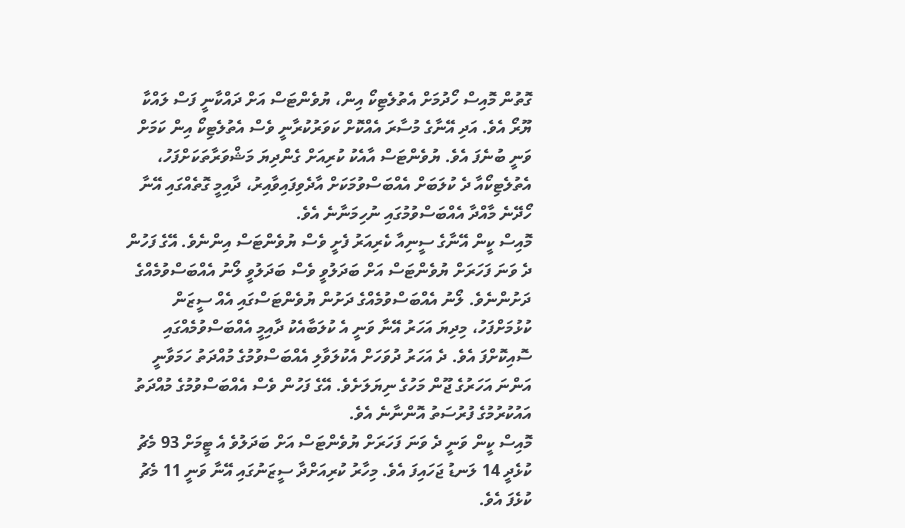ގޮތުން މޮއިސް ހޯދުމަށް އެތުލެޓިކޯ އިން، ޔުވެންޓަސް އަށް ދައްކާނީ ފަސް ލައްކާ ޔޫރޯ އެވެ. އަދި އޭނާގެ މުސާރަ އެއްކޮށް ކަވަރުކުރާނީ ވެސް އެތުލެޓިކޯ އިން ކަމަށް ވަނީ ބުނެފަ އެވެ. ޔުވެންޓަސް އާއެކު ކުރިއަށް ގެންދިޔަ މަޝްވަރާތަކަށްފަހު، އެތުލެޓިކޯއާ ދެ ކުލަބަށް އެއްބަސްވުމަކަށް އާދެވިފައިވާއިރު، ދާއިމީ ގޮތެއްގައި އޭނާ ހޯދޭނެ މާއްދާ އެއްބަސްވުމުގައި ނުހިމަނާނެ އެވެ.
މޮއިސް ކީން އޭނާގެ ސީނިއާ ކެރިއަރު ފެށީ ވެސް ޔުވެންޓަސް އިންނެވެ. އޭގެ ފަހުން ދެ ވަނަ ފަހަރަށް ޔުވެންޓަސް އަށް ބަދަލުވީ ވެސް ބަދަލުވީ ލޯނު އެއްބަސްވުމެއްގެ ދަށުންނެވެ. ލޯނު އެއްބަސްވުމެއްގެ ދަށުން ޔުވެންޓަސްގައި އެއް ސީޒަން ކުޅުމަށްފަހު، މިދިޔަ އަހަރު އޭނާ ވަނީ އެ ކުލަބާއެކު ދާއިމީ އެއްބަސްވުމެއްގައި ސޮއިކޮށްފަ އެވެ. ދެ އަހަރު ދުވަހަށް އެކުލަވާލި އެއްބަސްވުމުގެ މުއްދަތު ހަމަވާނީ އަންނަ އަހަރުގެ ޖޫން މަހުގެ ނިޔަލަށެވެ. އޭގެ ފަހުން ވެސް އެއްބަސްވުމުގެ މުއްދަތު އައުކުރުމުގެ ފުރުސަތު އޮންނާނެ އެވެ.
މޮއިސް ކީން ވަނީ ދެ ވަނަ ފަހަރަށް ޔުވެންޓަސް އަށް ބަދަލުވެ އެ ޓީމަށް 93 މެޗު ކުޅެދީ 14 ލަނޑު ޖަހައިފަ އެވެ. މިހާރު ކުރިއަށްދާ ސީޒަނުގައި އޭނާ ވަނީ 11 މެޗު ކުޅެފަ އެވެ.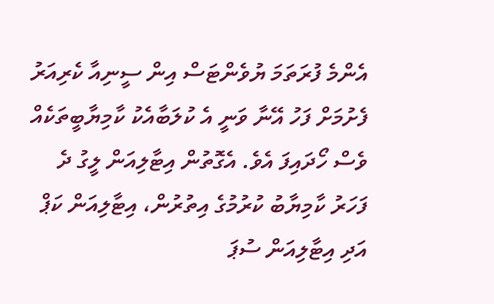އެންމެ ފުރަތަމަ ޔުވެންޓަސް އިން ސީނިއާ ކެރިއަރު ފެށުމަށް ފަހު އޭނާ ވަނީ އެ ކުލަބާއެކު ކާމިޔާބީތަކެއް ވެސް ހޯދައިފަ އެވެ. އެގޮތުން އިޓާލިއަން ލީގު ދެ ފަހަރު ކާމިޔާބު ކުރުމުގެ އިތުރުން، އިޓާލިއަން ކަޕް އަދި އިޓާލިއަން ސުޕަ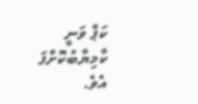ކަޕް ވަނީ ކާމިޔާބުކޮށްފަ އެވެ.